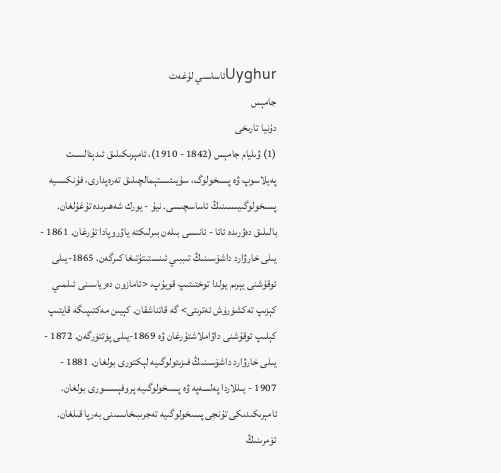Uyghurئاساسىي لۇغەت
جامېس
دۇنيا تارىخى
(1) ۋىليام جامېس (1842 - 1910)، ئامېرىكىلىق ئىدېئالىست پەيلاسوپ ۋە پسىخولوگ، سۇيىئىستېمالچىلىق تەرەپدارى، فۇنكسىيە پسىخولوگىيىسىنىڭ ئاساسچىسى. نيۇ - يورك شەھىرىدە تۇغۇلغان. بالىلىق دەۋرىدە ئاتا - ئانىسى بىلەن بىرلىكتە ياۋروپادا تۇرغان. 1861 - يىلى خارۋارد داشۆسىنىڭ تىببىي ئىنستىتۇتىغا كىرگەن. 1865-يىلى ئوقۇشنى يېرىم يولدا توختىتىپ قويۇپ، <ئامازون دەرياسىنى ئىلمىي كېزىپ تەكشۈرۈش ئەترىتى> گە قاتناشقان. كېيىن مەكتىپىگە قايتىپ كېلىپ ئوقۇشنى داۋاملاشتۇرغان ۋە 1869-يىلى پۈتتۈرگەن. 1872 - يىلى خارۋارد داشۆسىنىڭ فىزىئولوگىيە لېكتورى بولغان. 1881 - 1907 - يىللاردا پەلسەپە ۋە پسىخولوگىيە پروفېسسورى بولغان. ئامېرىكىدىكى تۇنجى پسىخولوگىيە تەجرىبىخاىسىنى بەرپا قىلغان. ئۆمرىنىڭ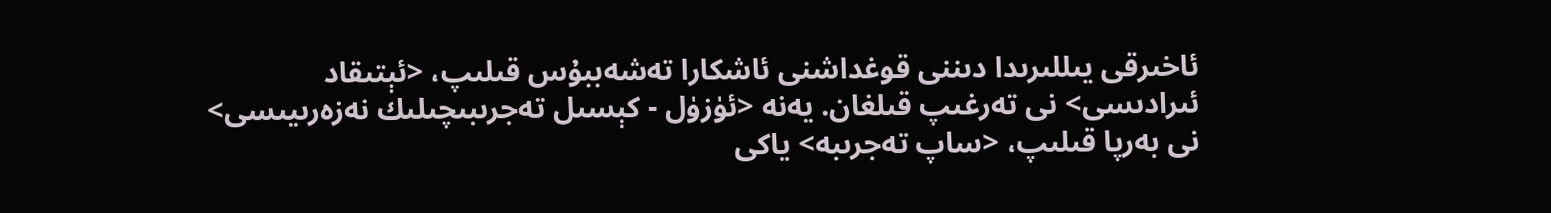ئاخىرقى يىللىرىدا دىننى قوغداشنى ئاشكارا تەشەببۇس قىلىپ، <ئېتىقاد ئىرادىسى> نى تەرغىپ قىلغان. يەنە <ئۈزۈل - كېسىل تەجرىبىچىلىك نەزەرىيىسى> نى بەرپا قىلىپ، <ساپ تەجرىبە> ياكى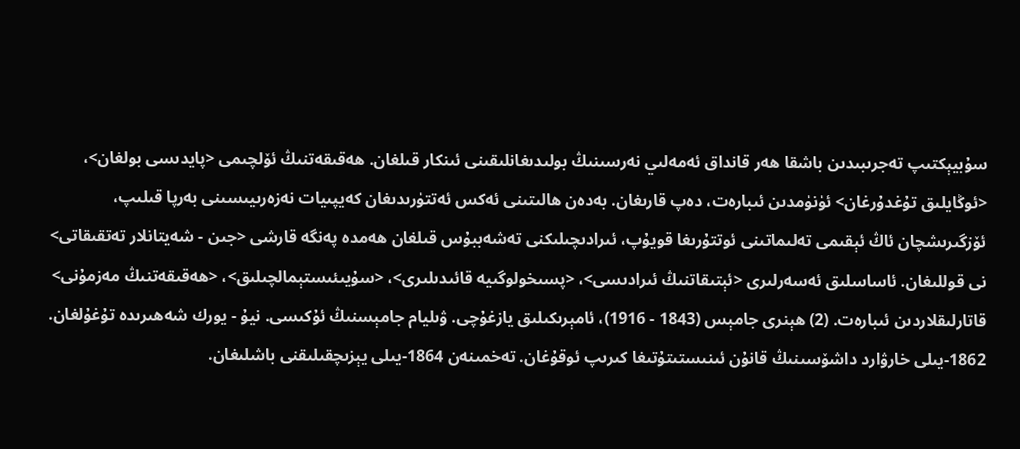سۇبيېكتىپ تەجرىبىدىن باشقا ھەر قانداق ئەمەلىي نەرسىنىڭ بولىدىغانلىقىنى ئىنكار قىلغان. ھەقىقەتنىڭ ئۆلچىمى <پايدىسى بولغان>، <ئوڭايلىق تۇغدۇرغان> ئۈنۈمدىن ئىبارەت، دەپ قارىغان. بەدەن ھالىتىنى ئەكس ئەتتۈرىدىغان كەيپىيات نەزەرىيىسىنى بەرپا قىلىپ، ئۆزگىرىشچان ئاڭ ئېقىمى تەلىماتىنى ئوتتۇرىغا قويۇپ، ئىرادىچىلىكنى تەشەببۇس قىلغان ھەمدە پەنگە قارشى <جىن - شەيتانلار تەتقىقاتى> نى قوللىغان. ئاساسلىق ئەسەرلىرى <ئېتىقاتنىڭ ئىرادىسى>، <پسىخولوگىيە قائىدىلىرى>، <سۇيىئىستېمالچىلىق>، <ھەقىقەتنىڭ مەزمۇنى> قاتارلىقلاردىن ئىبارەت. (2) ھېنرى جامېس (1843 - 1916)، ئامېرىكىلىق يازغۇچى. ۋىليام جامېسنىڭ ئۇكىسى. نيۇ - يورك شەھىرىدە تۇغۇلغان. 1862-يىلى خارۋارد داشۆسىنىڭ قانۇن ئىنىستىتۇتىغا كىرىپ ئوقۇغان. تەخمىنەن 1864-يىلى يېزىچقىلىقنى باشلىغان.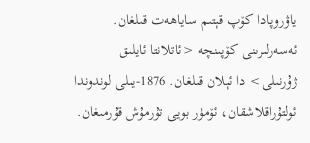ياۋروپادا كۆپ قېتىم ساياھەت قىلغان. ئەسەرلىرىنى كۆپىنچە <ئاتلانتا ئايلىق ژۇرنىلى> دا ئېلان قىلغان. 1876-يىلى لوندوندا ئولتۇراقلاشقان، ئۆمۈر بويى تۇرمۇش قۇرمىغان.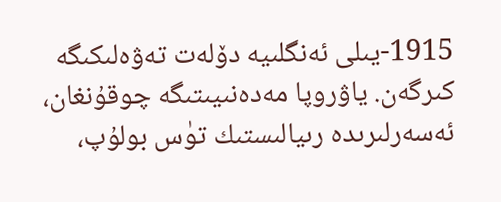1915-يىلى ئەنگلىيە دۆلەت تەۋەلىكىگە كىرگەن. ياۋروپا مەدەنىيىتىگە چوقۇنغان، ئەسەرلىرىدە رىيالىستىك تۈس بولۇپ،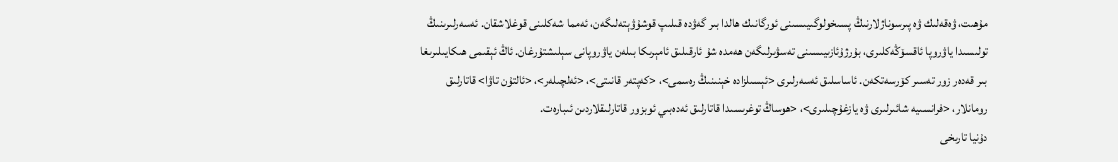مۇھىت، ۋەقەلىك ۋە پىرسوناژلارنىڭ پسىخولوگىيىسىنى ئورگانىك ھالدا بىر گەۋدە قىلىپ قوشۇۋېتەلىگەن، ئەمما شەكلىنى قوغلاشقان. ئەسەرلىرىنىڭ تولىسىدا ياۋروپا ئاقسۆڭەكلىرى، بۇرژۇئازىيىسىنى تەسۋىرلىگەن ھەمدە شۇ ئارقىلىق ئامېرىكا بىلەن ياۋروپانى سېلىشتۇرغان. ئاڭ ئېقىمى ھىكايىلىرىغا بىر قەدەر زور تەسىر كۆرسەتكەن. ئاساسلىق ئەسەرلىرى <ئېسىلزادە خېنىنىڭ رەسمى>، <كەپتەر قانىتى>، <ئەلچىلەر>، <ئالتۇن تاۋا> قاتارلىق رومانلار، <فرانسىيە شائىرلىرى ۋە يازغۇچىلىرى>، <ھوساڭ توغرىسىدا قاتارلىق ئەدەبىي ئوبزور قاتارلىقلاردىن ئىبارەت.
دۇنيا تارىخى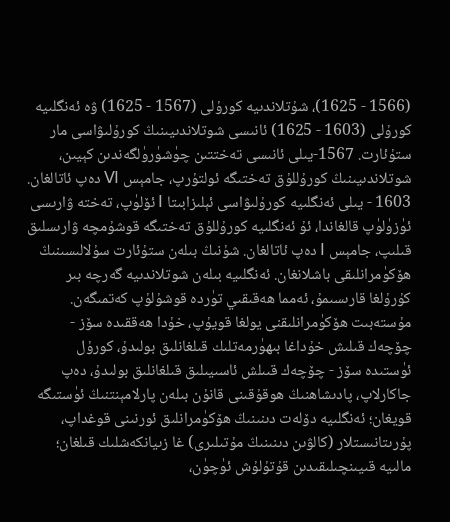(1566 - 1625)، شۇتلاندىيە كورۇلى (1567 - 1625) ۋە ئەنگلىيە كورۇلى (1603 - 1625) ئانىسى شوتلاندىيىنىڭ كورۇلىۋاسى مار ستۇئارت. 1567-يىلى ئانىسى تەختتىن چۈشۈرۈلگەندىن كېيىن، شوتلاندىيىنىڭ كورۇللۇق تەختىگە ئولتۇرپ، جامېس Ⅵ دەپ ئاتالغان. 1603 - يىلى ئەنگلىيە كورۇلىۋاسى ئېلىزابىتا Ⅰ ئۆلۈپ، تەختە ۋارىسى ئۈزۈلۈپ قالغاندا، ئۇ ئەنگلىيە كورۇللۇق تەختىگە قوشۇمچە ۋارىسلىق قىلىپ، جامېس Ⅰ دەپ ئاتالغان. شۇنىڭ بىلەن ستۇئارت سۇلالىسىنىڭ ھۆكۈمرانلىقى باشلانغان. ئەنگلىيە بىلەن شوتلاندىيە گەرچە بىر كۇرۇلغا قارىسىمۇ، ئەمما ھەقىقىي تۈردە قوشۇلۇپ كەتمىگەن. مۇستەبىت ھۆكۈمرانلىقنى يولغا قويۇپ، خۇدا ھەققىدە سۆز - چۆچەك قىلىش خۇداغا بىھۈرمەتلىك قىلغانلىق بولىدۇ، كورۇل ئۈستىدە سۆز - چۆچەك قىىلش ئاسىيىلىق قىلغانلىق بولىدۇ، دەپ جاكارلاپ، پادىشاھنىڭ ھوقۇقىنى قانۇن بىلەن پارلامېنتنىڭ ئۈستىگە قويغان؛ ئەنگلىيە دۆلەت دىنىنىڭ ھۆكۈمرانلىق ئورنىنى قوغداپ، پۇرىتانىستلار (كالۋىن دىنىنىڭ مۇتىلىرى) غا زىيانكەشلىك قىلغان؛ مالىيە قىيىنچىلىقىدىن قۇتۇلۇش ئۈچۈن،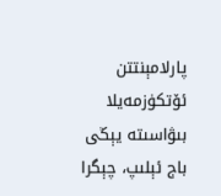پارلامېنتتن ئۆتكۈزمەيلا بىۋاسىتە يېڭى باج ئېلىپ، چېگرا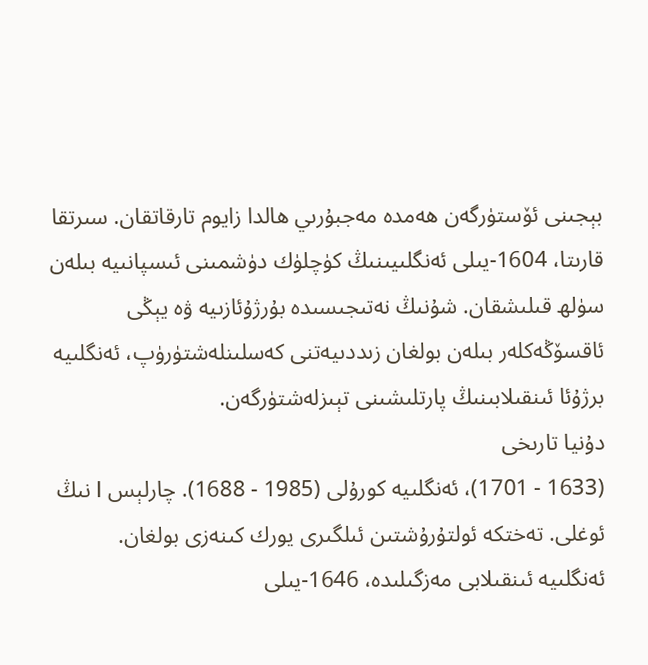بېجىنى ئۆستۈرگەن ھەمدە مەجبۇرىي ھالدا زايوم تارقاتقان. سىرتقا قارىتا، 1604-يىلى ئەنگلىيىنىڭ كۈچلۈك دۈشمىنى ئىسپانىيە بىلەن سۈلھ قىلىشقان. شۇنىڭ نەتىجىسىدە بۇرژۇئازىيە ۋە يېڭى ئاقسۆڭەكلەر بىلەن بولغان زىددىيەتنى كەسلىنلەشتۈرۈپ، ئەنگلىيە برژۇئا ئىنقىلابىنىڭ پارتلىشىنى تېىزلەشتۈرگەن.
دۇنيا تارىخى
(1633 - 1701)، ئەنگلىيە كورۇلى (1985 - 1688). چارلېس Ⅰ نىڭ ئوغلى. تەختكە ئولتۇرۇشتىن ئىلگىرى يورك كىنەزى بولغان. ئەنگلىيە ئىنقىلابى مەزگىلىدە، 1646-يىلى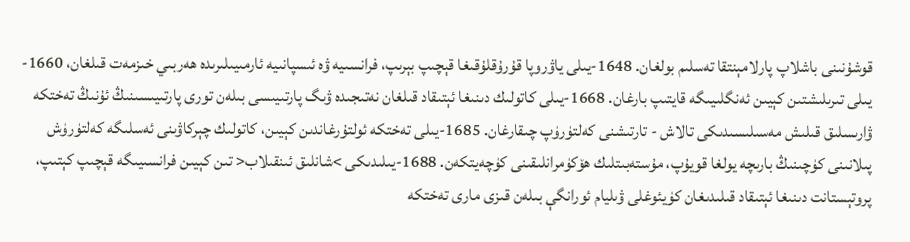قوشۇنىنى باشلاپ پارلامېنتقا تەسلىم بولغان. 1648-يىلى ياۋروپا قۇرۇقلۇقىغا قېچىپ بېرىپ، فرانسىيە ۋە ئىسپانىيە ئارمىيىلىرىدە ھەربىي خىزمەت قىلغان، 1660-يىلى تىرىلىشتىن كېيىن ئەنگلىيىگە قايتىپ بارغان. 1668-يىلى كاتولىك دىنىغا ئېتىقاد قىلغان نەتىجىدە ۋىگ پارتىيىسى بىلەن تورى پارتىيىسىنىڭ ئۇنىڭ تەختكە ۋارىسلىق قىلىش مەسىلىسىدىكى تالاش - تارتىشنى كەلتۈرۈپ چىقارغان. 1685-يىلى تەختكە ئولتۇرغاندىن كېيىن، كاتولىك چېركاۋىنى ئەسلىگە كەلتۈرۈش پىلانىنى كۈچىنىڭ بارىچە يولغا قويۇپ، مۇستەبىتلىك ھۆكۈمرانلىقىنى كۈچەيتكەن. 1688-يىلىدىكى >شانلىق ئىنقىلاب< تىن كېيىن فرانسىيىگە قېچىپ كېتىپ، پروتېستانت دىنىغا ئېتىقاد قىلىدىغان كۈيئوغلى ۋىليام ئورانگې بىلەن قىزى مارى تەختكە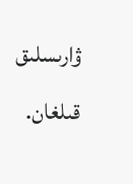ۋارىسلىق قىلغان.